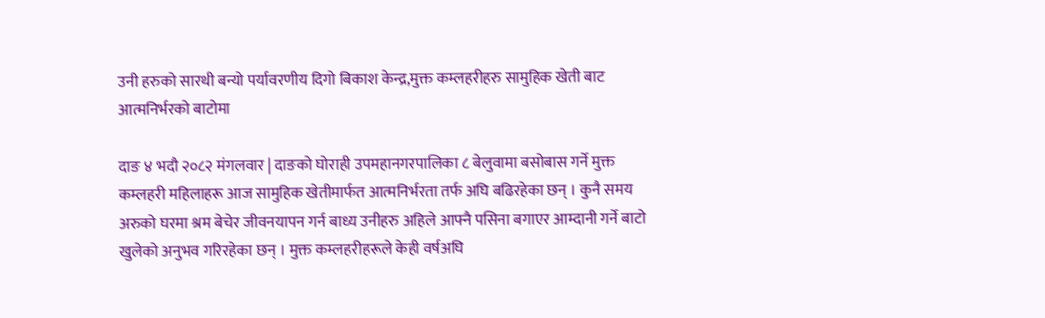उनी हरुको सारथी बन्यो पर्यावरणीय दिगो बिकाश केन्द्र,मुक्त कम्लहरीहरु सामुहिक खेती बाट आत्मनिर्भरको बाटोमा

दाङ ४ भदौ २०८२ मंगलवार | दाङको घोराही उपमहानगरपालिका ८ बेलुवामा बसोबास गर्ने मुक्त कम्लहरी महिलाहरू आज सामुहिक खेतीमार्फत आत्मनिर्भरता तर्फ अघि बढिरहेका छन् । कुनै समय अरुको घरमा श्रम बेचेर जीवनयापन गर्न बाध्य उनीहरु अहिले आफ्नै पसिना बगाएर आम्दानी गर्ने बाटो खुलेको अनुभव गरिरहेका छन् । मुक्त कम्लहरीहरूले केही वर्षअघि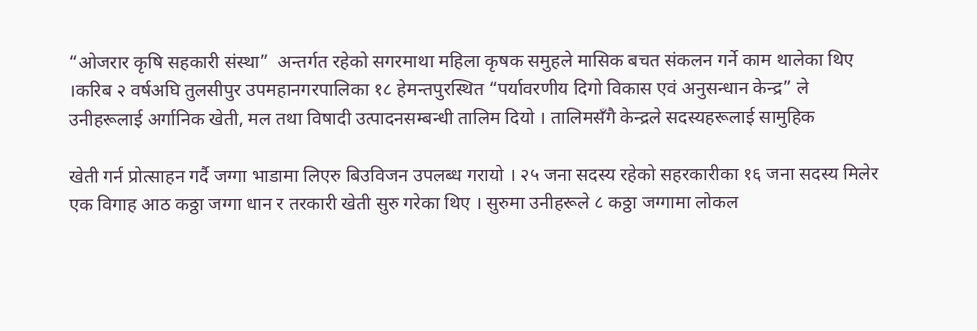“ओजरार कृषि सहकारी संस्था”  अन्तर्गत रहेको सगरमाथा महिला कृषक समुहले मासिक बचत संकलन गर्ने काम थालेका थिए ।करिब २ वर्षअघि तुलसीपुर उपमहानगरपालिका १८ हेमन्तपुरस्थित “पर्यावरणीय दिगो विकास एवं अनुसन्धान केन्द्र” ले उनीहरूलाई अर्गानिक खेती, मल तथा विषादी उत्पादनसम्बन्धी तालिम दियो । तालिमसँगै केन्द्रले सदस्यहरूलाई सामुहिक

खेती गर्न प्रोत्साहन गर्दै जग्गा भाडामा लिएरु बिउविजन उपलब्ध गरायो । २५ जना सदस्य रहेको सहरकारीका १६ जना सदस्य मिलेर एक विगाह आठ कठ्ठा जग्गा धान र तरकारी खेती सुरु गरेका थिए । सुरुमा उनीहरूले ८ कठ्ठा जग्गामा लोकल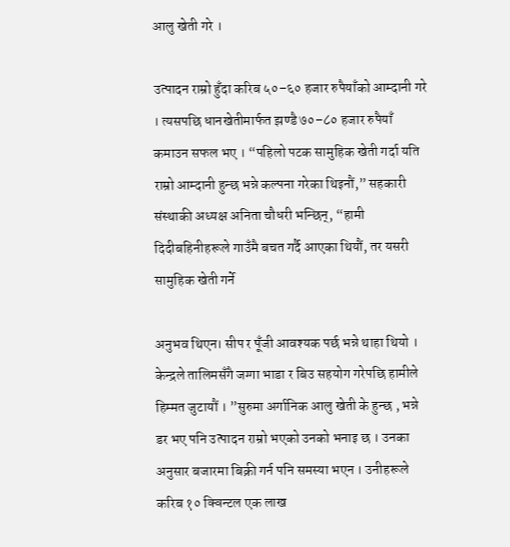आलु खेती गरे ।

उत्पादन राम्रो हुँदा करिब ५०–६० हजार रुपैयाँको आम्दानी गरे । त्यसपछि धानखेतीमार्फत झण्डै ७०–८० हजार रुपैयाँ कमाउन सफल भए । “पहिलो पटक सामुहिक खेती गर्दा यति राम्रो आम्दानी हुन्छ भन्ने कल्पना गरेका थिइनौं,” सहकारी संस्थाकी अध्यक्ष अनिता चौधरी भन्छिन्, “हामी दिदीबहिनीहरूले गाउँमै बचत गर्दै आएका थियौं, तर यसरी सामुहिक खेती गर्ने

अनुभव थिएन। सीप र पूँजी आवश्यक पर्छ भन्ने थाहा थियो । केन्द्रले तालिमसँगै जग्गा भाडा र बिउ सहयोग गरेपछि हामीले हिम्मत जुटायौं । ”सुरुमा अर्गानिक आलु खेती के हुन्छ , भन्ने डर भए पनि उत्पादन राम्रो भएको उनको भनाइ छ । उनका अनुसार बजारमा बिक्री गर्न पनि समस्या भएन । उनीहरूले करिब १० क्विन्टल एक लाख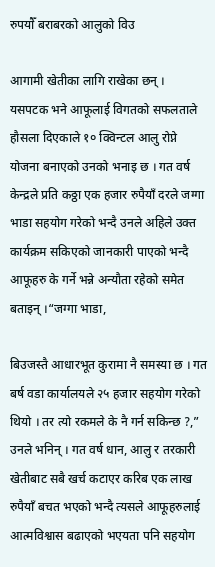रुपयौँ बराबरको आलुको विउ

आगामी खेतीका लागि राखेका छन् ।  यसपटक भने आफूलाई विगतको सफलताले हौसला दिएकाले १० क्विन्टल आलु रोप्ने योजना बनाएको उनको भनाइ छ । गत वर्ष केन्द्रले प्रति कठ्ठा एक हजार रुपैयाँ दरले जग्गा भाडा सहयोग गरेको भन्दै उनले अहिले उक्त कार्यक्रम सकिएको जानकारी पाएको भन्दै आफूहरु के गर्ने भन्ने अन्यौता रहेको समेत बताइन् ।“जग्गा भाडा,

बिउजस्तै आधारभूत कुरामा नै समस्या छ । गत बर्ष वडा कार्यालयले २५ हजार सहयोग गरेको थियो । तर त्यो रकमले के नै गर्न सकिन्छ ?,” उनले भनिन् । गत वर्ष धान, आलु र तरकारी खेतीबाट सबै खर्च कटाएर करिब एक लाख रुपैयाँ बचत भएको भन्दै त्यसले आफूहरुलाई आत्मविश्वास बढाएको भएयता पनि सहयोग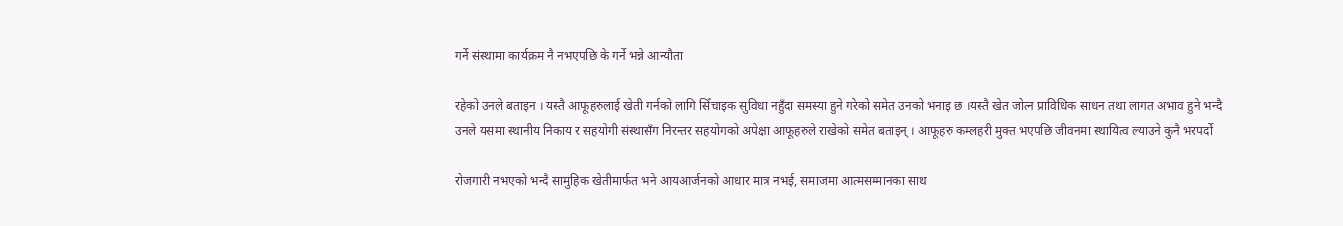गर्ने संस्थामा कार्यक्रम नै नभएपछि के गर्ने भन्ने आन्यौता

रहेको उनले बताइन । यस्तै आफूहरुलाई खेती गर्नको लागि सिँचाइक सुविधा नहुँदा समस्या हुने गरेको समेत उनको भनाइ छ ।यस्तै खेत जोत्न प्राविधिक साधन तथा लागत अभाव हुने भन्दै उनले यसमा स्थानीय निकाय र सहयोगी संस्थासँग निरन्तर सहयोगको अपेक्षा आफूहरुले राखेको समेत बताइन् । आफूहरु कम्लहरी मुक्त भएपछि जीवनमा स्थायित्व ल्याउने कुनै भरपर्दो

रोजगारी नभएको भन्दै सामुहिक खेतीमार्फत भने आयआर्जनको आधार मात्र नभई, समाजमा आत्मसम्मानका साथ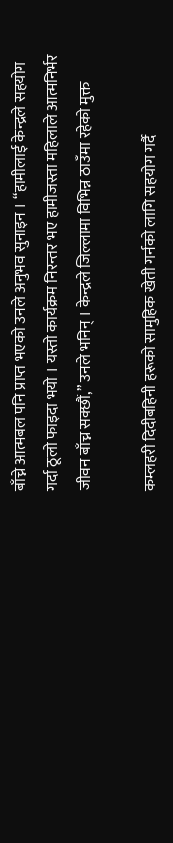बाँच्ने आत्मबल पनि प्राप्त भएको उनले अनुभव सुनाइन । “हामीलाई केन्द्रले सहयोग गर्दा ठूलो फाइदा भयो । यस्तो कार्यक्रम निरन्तर भए हामीजस्ता महिलाले आत्मनिर्भर जीवन बाँच्न सक्छौं,” उनले भनिन् । केन्द्रले जिल्लामा विभिन्न ठाउँमा रहेको मुक्त

कम्लहरी दिदीबहिनी हरूको सामुहिक खेती गर्नको लागि सहयोग गर्दै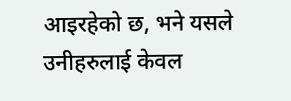आइरहेको छ, भने यसले उनीहरुलाई केवल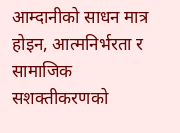आम्दानीको साधन मात्र होइन, आत्मनिर्भरता र सामाजिक सशक्तीकरणको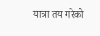यात्रा तय गरेको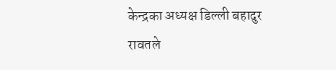केन्द्रका अध्यक्ष डिल्ली बहादुर रावतले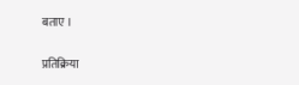बताए ।

प्रतिक्रिया